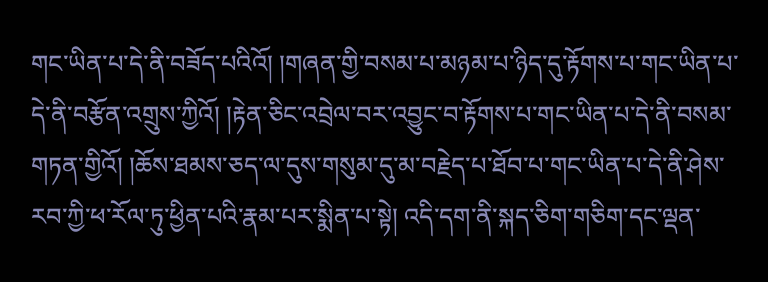གང་ཡིན་པ་དེ་ནི་བཟོད་པའིའོ། །གཞན་གྱི་བསམ་པ་མཉམ་པ་ཉིད་དུ་རྟོགས་པ་གང་ཡིན་པ་དེ་ནི་བརྩོན་འགྲུས་ཀྱིའོ། །རྟེན་ཅིང་འབྲེལ་བར་འབྱུང་བ་རྟོགས་པ་གང་ཡིན་པ་དེ་ནི་བསམ་གཏན་གྱིའོ། །ཆོས་ཐམས་ཅད་ལ་དུས་གསུམ་དུ་མ་བརྗེད་པ་ཐོབ་པ་གང་ཡིན་པ་དེ་ནི་ཤེས་རབ་ཀྱི་ཕ་རོལ་ཏུ་ཕྱིན་པའི་རྣམ་པར་སྨིན་པ་སྟེ། འདི་དག་ནི་སྐད་ཅིག་གཅིག་དང་ལྡན་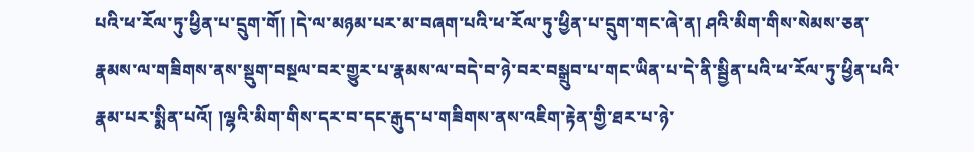པའི་ཕ་རོལ་ཏུ་ཕྱིན་པ་དྲུག་གོ། །དེ་ལ་མཉམ་པར་མ་བཞག་པའི་ཕ་རོལ་ཏུ་ཕྱིན་པ་དྲུག་གང་ཞེ་ན། ཤའི་མིག་གིས་སེམས་ཅན་རྣམས་ལ་གཟིགས་ནས་སྡུག་བསྔལ་བར་གྱུར་པ་རྣམས་ལ་བདེ་བ་ཉེ་བར་བསྒྲུབ་པ་གང་ཡིན་པ་དེ་ནི་སྦྱིན་པའི་ཕ་རོལ་ཏུ་ཕྱིན་པའི་རྣམ་པར་སྨིན་པའོ། །ལྷའི་མིག་གིས་དར་བ་དང་རྒུད་པ་གཟིགས་ནས་འཇིག་རྟེན་གྱི་ཐར་པ་ཉེ་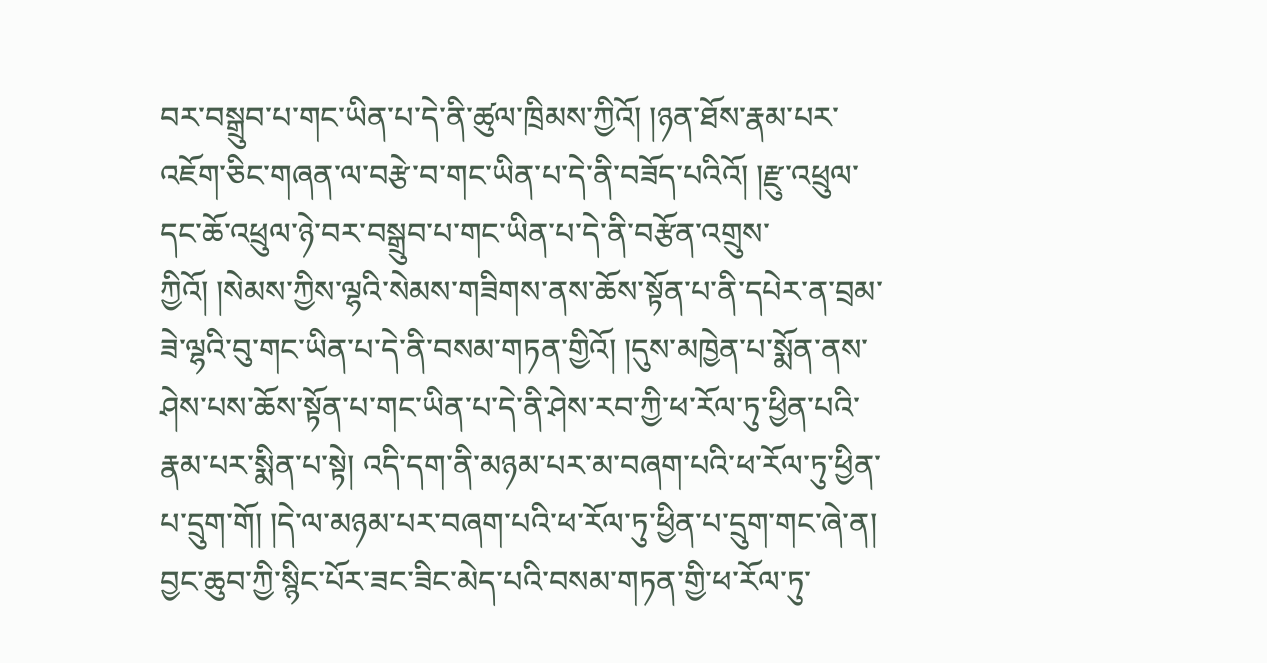བར་བསྒྲུབ་པ་གང་ཡིན་པ་དེ་ནི་ཚུལ་ཁྲིམས་ཀྱིའོ། །ཉན་ཐོས་རྣམ་པར་འཇོག་ཅིང་གཞན་ལ་བརྩེ་བ་གང་ཡིན་པ་དེ་ནི་བཟོད་པའིའོ། །རྫུ་འཕྲུལ་དང་ཆོ་འཕྲུལ་ཉེ་བར་བསྒྲུབ་པ་གང་ཡིན་པ་དེ་ནི་བརྩོན་འགྲུས་ཀྱིའོ། །སེམས་ཀྱིས་ལྷའི་སེམས་གཟིགས་ནས་ཆོས་སྟོན་པ་ནི་དཔེར་ན་བྲམ་ཟེ་ལྷའི་བུ་གང་ཡིན་པ་དེ་ནི་བསམ་གཏན་གྱིའོ། །དུས་མཁྱེན་པ་སྨོན་ནས་ཤེས་པས་ཆོས་སྟོན་པ་གང་ཡིན་པ་དེ་ནི་ཤེས་རབ་ཀྱི་ཕ་རོལ་ཏུ་ཕྱིན་པའི་རྣམ་པར་སྨིན་པ་སྟེ། འདི་དག་ནི་མཉམ་པར་མ་བཞག་པའི་ཕ་རོལ་ཏུ་ཕྱིན་པ་དྲུག་གོ། །དེ་ལ་མཉམ་པར་བཞག་པའི་ཕ་རོལ་ཏུ་ཕྱིན་པ་དྲུག་གང་ཞེ་ན། བྱང་ཆུབ་ཀྱི་སྙིང་པོར་ཟང་ཟིང་མེད་པའི་བསམ་གཏན་གྱི་ཕ་རོལ་ཏུ་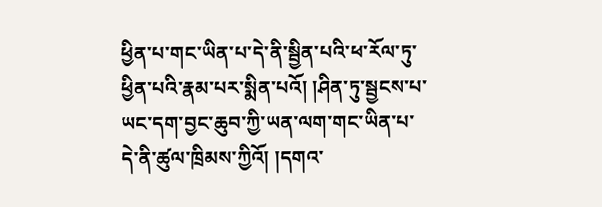ཕྱིན་པ་གང་ཡིན་པ་དེ་ནི་སྦྱིན་པའི་ཕ་རོལ་ཏུ་ཕྱིན་པའི་རྣམ་པར་སྨིན་པའོ། །ཤིན་ཏུ་སྦྱངས་པ་ཡང་དག་བྱང་ཆུབ་ཀྱི་ཡན་ལག་གང་ཡིན་པ་དེ་ནི་ཚུལ་ཁྲིམས་ཀྱིའོ། །དགའ་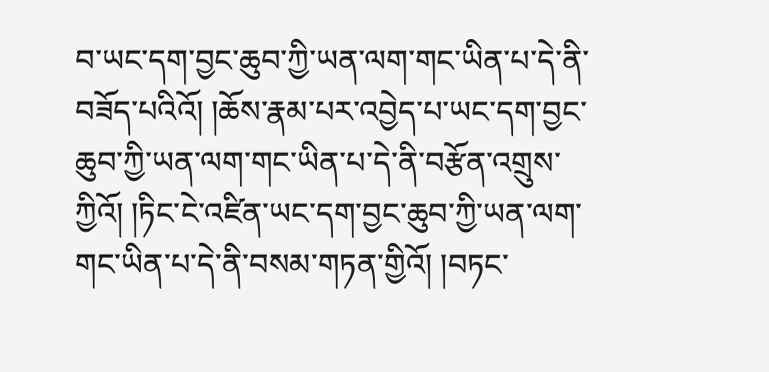བ་ཡང་དག་བྱང་ཆུབ་ཀྱི་ཡན་ལག་གང་ཡིན་པ་དེ་ནི་བཟོད་པའིའོ། །ཆོས་རྣམ་པར་འབྱེད་པ་ཡང་དག་བྱང་ཆུབ་ཀྱི་ཡན་ལག་གང་ཡིན་པ་དེ་ནི་བརྩོན་འགྲུས་ཀྱིའོ། །ཏིང་ངེ་འཛིན་ཡང་དག་བྱང་ཆུབ་ཀྱི་ཡན་ལག་གང་ཡིན་པ་དེ་ནི་བསམ་གཏན་གྱིའོ། །བཏང་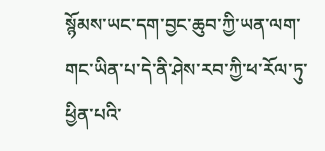སྙོམས་ཡང་དག་བྱང་ཆུབ་ཀྱི་ཡན་ལག་གང་ཡིན་པ་དེ་ནི་ཤེས་རབ་ཀྱི་ཕ་རོལ་ཏུ་ཕྱིན་པའི་